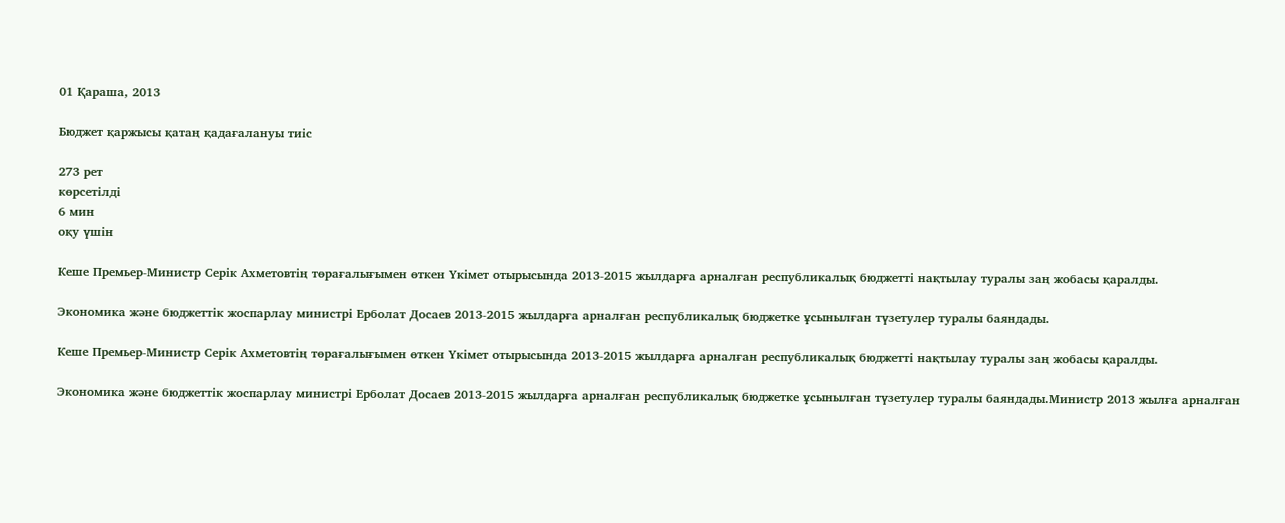01 Қараша, 2013

Бюджет қаржысы қатаң қадағалануы тиіс

273 рет
көрсетілді
6 мин
оқу үшін

Кеше Премьер-Министр Серік Ахметовтің төрағалығымен өткен Үкімет отырысында 2013-2015 жылдарға арналған республикалық бюджетті нақтылау туралы заң жобасы қаралды.

Экономика және бюджеттік жоспарлау министрі Ерболат Досаев 2013-2015 жылдарға арналған республикалық бюджетке ұсынылған түзетулер туралы баяндады.

Кеше Премьер-Министр Серік Ахметовтің төрағалығымен өткен Үкімет отырысында 2013-2015 жылдарға арналған республикалық бюджетті нақтылау туралы заң жобасы қаралды.

Экономика және бюджеттік жоспарлау министрі Ерболат Досаев 2013-2015 жылдарға арналған республикалық бюджетке ұсынылған түзетулер туралы баяндады.Министр 2013 жылға арналған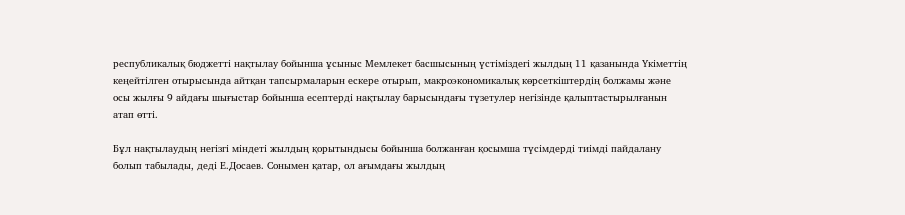республикалық бюджетті нақтылау бойынша ұсыныс Мемлекет басшысының үстіміздегі жылдың 11 қазанында Үкіметтің кеңейтілген отырысында айтқан тапсырмаларын ескере отырып, макроэкономикалық көрсеткіштердің болжамы және осы жылғы 9 айдағы шығыстар бойынша есептерді нақтылау барысындағы түзетулер негізінде қалыптастырылғанын атап өтті.

Бұл нақтылаудың негізгі міндеті жылдың қорытындысы бойынша болжанған қосымша түсімдерді тиімді пайдалану болып табылады, деді Е.Досаев. Сонымен қатар, ол ағымдағы жылдың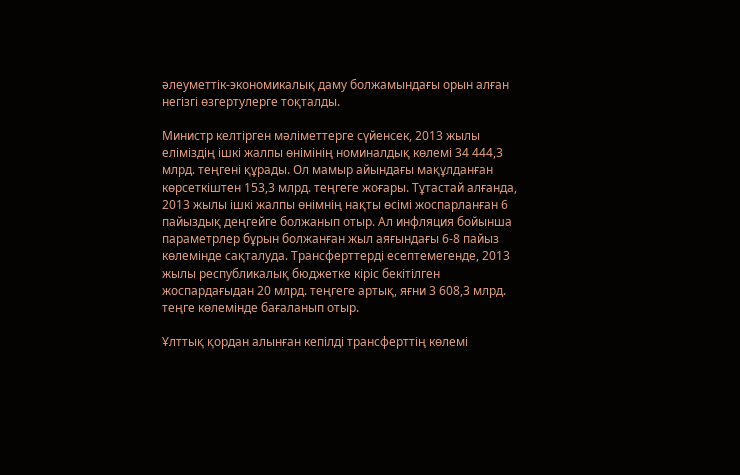әлеуметтік-экономикалық даму болжамындағы орын алған негізгі өзгертулерге тоқталды.

Министр келтірген мәліметтерге сүйенсек, 2013 жылы еліміздің ішкі жалпы өнімінің номиналдық көлемі 34 444,3 млрд. теңгені құрады. Ол мамыр айындағы мақұлданған көрсеткіштен 153,3 млрд. теңгеге жоғары. Тұтастай алғанда, 2013 жылы ішкі жалпы өнімнің нақты өсімі жоспарланған 6 пайыздық деңгейге болжанып отыр. Ал инфляция бойынша параметрлер бұрын болжанған жыл аяғындағы 6-8 пайыз көлемінде сақталуда. Трансферттерді есептемегенде, 2013 жылы республикалық бюджетке кіріс бекітілген жоспардағыдан 20 млрд. теңгеге артық, яғни 3 608,3 млрд. теңге көлемінде бағаланып отыр.

Ұлттық қордан алынған кепілді трансферттің көлемі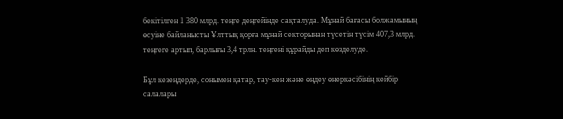бекітілген 1 380 млрд. теңге деңгейінде сақталуда. Мұнай бағасы болжамының өсуіне байланысты Ұлттық қорға мұнай секторынан түсетін түсім 407,3 млрд. теңгеге артып, барлығы 3,4 трлн. теңгені құрайды деп көзделуде.

Бұл кезеңдерде, сонымен қатар, тау-кен және өңдеу өнеркәсібінің кейбір салалары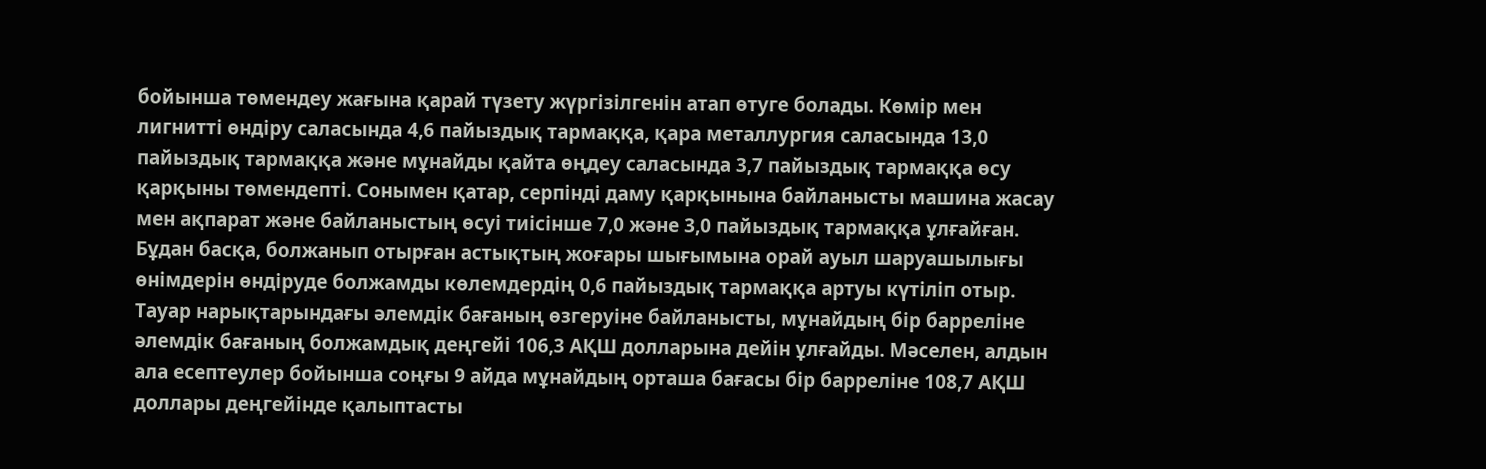бойынша төмендеу жағына қарай түзету жүргізілгенін атап өтуге болады. Көмір мен лигнитті өндіру саласында 4,6 пайыздық тармаққа, қара металлургия саласында 13,0 пайыздық тармаққа және мұнайды қайта өңдеу саласында 3,7 пайыздық тармаққа өсу қарқыны төмендепті. Сонымен қатар, серпінді даму қарқынына байланысты машина жасау мен ақпарат және байланыстың өсуі тиісінше 7,0 және 3,0 пайыздық тармаққа ұлғайған. Бұдан басқа, болжанып отырған астықтың жоғары шығымына орай ауыл шаруашылығы өнімдерін өндіруде болжамды көлемдердің 0,6 пайыздық тармаққа артуы күтіліп отыр. Tауар нарықтарындағы әлемдік бағаның өзгеруіне байланысты, мұнайдың бір барреліне әлемдік бағаның болжамдық деңгейі 106,3 АҚШ долларына дейін ұлғайды. Мәселен, алдын ала есептеулер бойынша соңғы 9 айда мұнайдың орташа бағасы бір барреліне 108,7 АҚШ доллары деңгейінде қалыптасты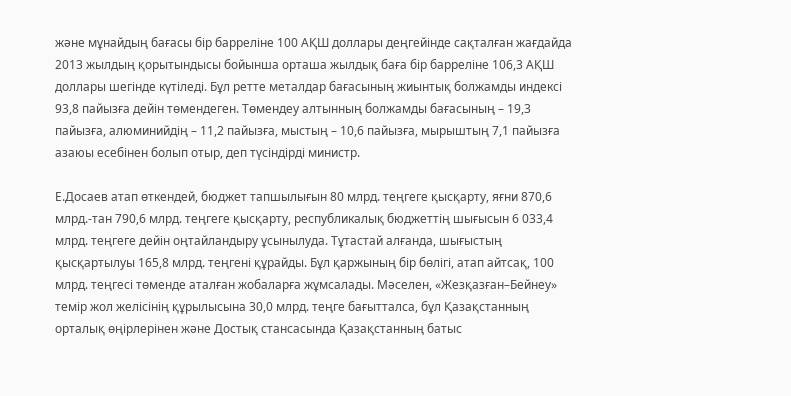және мұнайдың бағасы бір барреліне 100 АҚШ доллары деңгейінде сақталған жағдайда 2013 жылдың қорытындысы бойынша орташа жылдық баға бір барреліне 106,3 АҚШ доллары шегінде күтіледі. Бұл ретте металдар бағасының жиынтық болжамды индексі 93,8 пайызға дейін төмендеген. Төмендеу алтынның болжамды бағасының – 19,3 пайызға, алюминийдің – 11,2 пайызға, мыстың – 10,6 пайызға, мырыштың 7,1 пайызға азаюы есебінен болып отыр, деп түсіндірді министр.

Е.Досаев атап өткендей, бюджет тапшылығын 80 млрд. теңгеге қысқарту, яғни 870,6 млрд.-тан 790,6 млрд. теңгеге қысқарту, республикалық бюджеттің шығысын 6 033,4 млрд. теңгеге дейін оңтайландыру ұсынылуда. Тұтастай алғанда, шығыстың қысқартылуы 165,8 млрд. теңгені құрайды. Бұл қаржының бір бөлігі, атап айтсақ, 100 млрд. теңгесі төменде аталған жобаларға жұмсалады. Мәселен, «Жезқазған–Бейнеу» темір жол желісінің құрылысына 30,0 млрд. теңге бағытталса, бұл Қазақстанның орталық өңірлерінен және Достық стансасында Қазақстанның батыс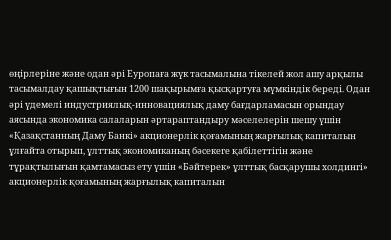өңірлеріне және одан әрі Еуропаға жүк тасымалына тікелей жол ашу арқылы тасымалдау қашықтығын 1200 шақырымға қысқартуға мүмкіндік береді. Одан әрі үдемелі индустриялық-инновациялық даму бағдарламасын орындау аясында экономика салаларын әртараптандыру мәселелерін шешу үшін «Қазақстанның Даму Банкі» акционерлік қоғамының жарғылық капиталын ұлғайта отырып, ұлттық экономиканың бәсекеге қабілеттігін және тұрақтылығын қамтамасыз ету үшін «Бәйтерек» ұлттық басқарушы холдингі» акционерлік қоғамының жарғылық капиталын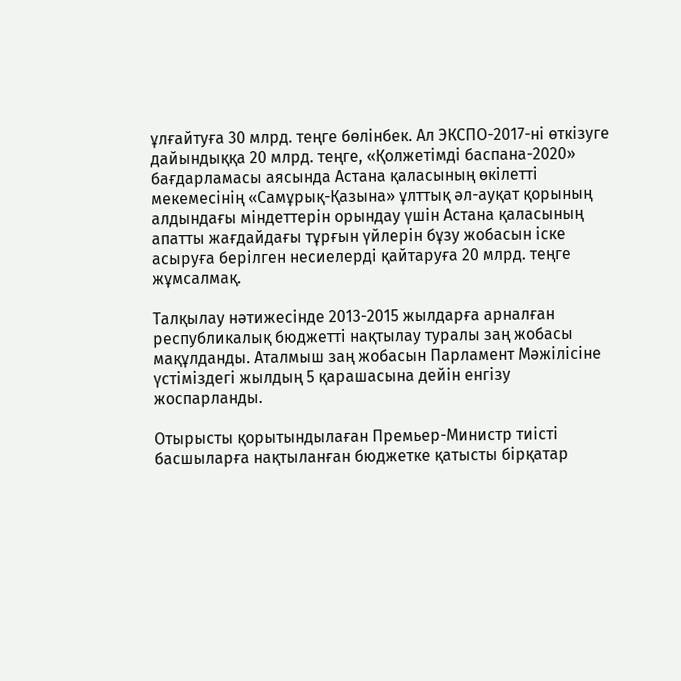ұлғайтуға 30 млрд. теңге бөлінбек. Ал ЭКСПО-2017-ні өткізуге дайындыққа 20 млрд. теңге, «Қолжетімді баспана-2020» бағдарламасы аясында Астана қаласының өкілетті мекемесінің «Самұрық-Қазына» ұлттық әл-ауқат қорының алдындағы міндеттерін орындау үшін Астана қаласының апатты жағдайдағы тұрғын үйлерін бұзу жобасын іске асыруға берілген несиелерді қайтаруға 20 млрд. теңге жұмсалмақ.

Талқылау нәтижесінде 2013-2015 жылдарға арналған республикалық бюджетті нақтылау туралы заң жобасы мақұлданды. Аталмыш заң жобасын Парламент Мәжілісіне үстіміздегі жылдың 5 қарашасына дейін енгізу жоспарланды.

Отырысты қорытындылаған Премьер-Министр тиісті басшыларға нақтыланған бюджетке қатысты бiрқатар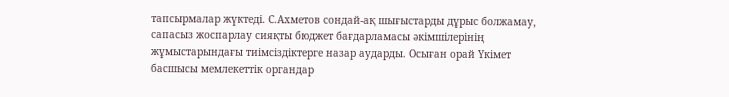тапсырмалар жүктеді. С.Ахметов сондай-ақ шығыстарды дұрыс болжамау, сапасыз жоспарлау сияқты бюджет бағдарламасы әкімшілерінің жұмыстарындағы тиімсіздіктерге назар аударды. Осыған орай Үкімет басшысы мемлекеттік органдар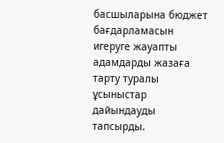басшыларына бюджет бағдарламасын игеруге жауапты адамдарды жазаға тарту туралы ұсыныстар дайындауды тапсырды.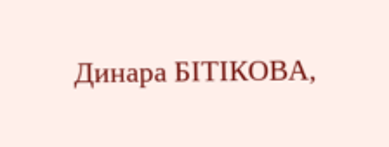Динара БІТІКОВА,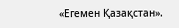«Егемен Қазақстан».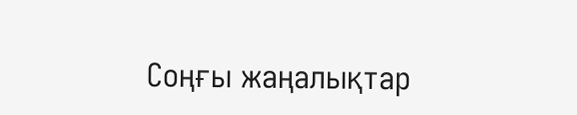Соңғы жаңалықтар